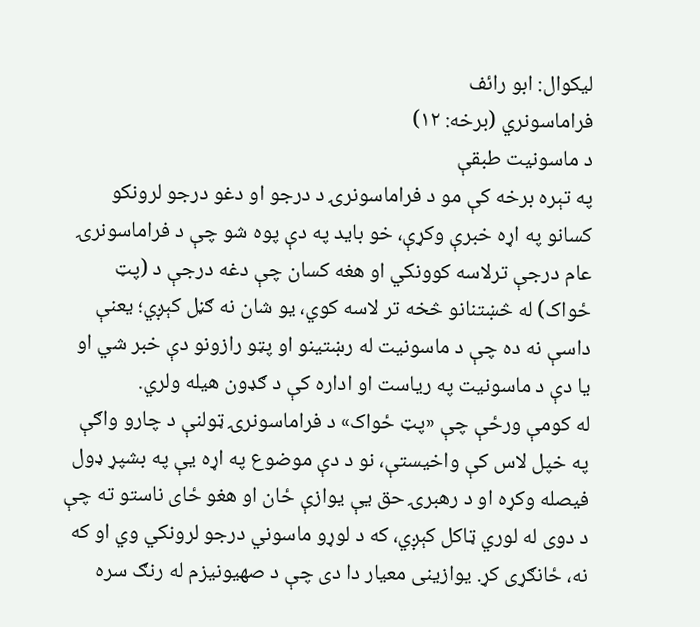ليکوال: ابو رائف
فراماسونري (برخه: ۱۲)
د ماسونيت طبقې
په تېره برخه کې مو د فراماسونرۍ د درجو او دغو درجو لرونکو کسانو په اړه خبرې وکړې، خو بايد په دې پوه شو چې د فراماسونرۍ عام درجې ترلاسه کوونکي او هغه کسان چې دغه درجې د (پټ ځواک) له څښتنانو څخه تر لاسه کوي، يو شان نه ګڼل کېږي؛ یعنې داسې نه ده چې د ماسونيت له رښتینو او پټو رازونو دې خبر شي او یا دې د ماسونيت په ریاست او اداره کې د ګډون هیله ولري.
له کومې ورځې چې «پټ ځواک» د فراماسونرۍ ټولنې د چارو واګې په خپل لاس کې واخیستې، نو د دې موضوع په اړه یې په بشپړ ډول فیصله وکړه او د رهبرۍ حق یې یوازې ځان او هغو ځای ناستو ته چې د دوی له لوري ټاکل کېږي، که د لوړو ماسوني درجو لرونکي وي او که نه، ځانګړی کړ. یوازینی معیار دا دی چې د صهیونیزم له رنګ سره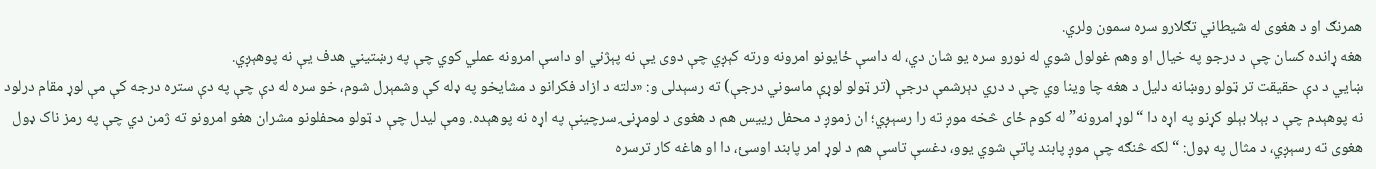همرنګ او د هغوی له شیطاني تګلارو سره سمون ولري.
هغه ړانده کسان چې د درجو په خیال او وهم غولول شوي له نورو سره یو شان دي، له داسې ځایونو امرونه ورته کېږي چې دوی یې نه پېژني او داسې امرونه عملي کوي چې په رښتیني هدف یې نه پوهېږي.
ښايي د دې حقیقت تر ټولو روښانه دلیل د هغه چا وینا وي چې د دري دېرشمې درجې (تر ټولو لوړې ماسوني درجې) ته رسېدلی و: «دلته د ازاد فکرانو د مشایخو په ډله کې وشمېرل شوم، خو سره له دې چې په دې ستره درجه کې مې لوړ مقام درلود نه پوهېدم چې د بېلا بېلو کړنو په اړه دا “لوړ امرونه” له کوم ځای څخه موږ ته را رسېږي؛ ان زموږ د محفل ريیس هم د هغوی د لومړنۍ سرچینې په اړه نه پوهېده. ومې لیدل چې د ټولو محفلونو مشران هغو امرونو ته ژمن دي چې په رمز ناک ډول هغوی ته رسېږي، د مثال په ډول: “لکه څنګه چې موږ پابند پاتې شوي یوو، دغسې تاسې هم د لوړ امر پابند اوسئ، دا او هاغه کار ترسره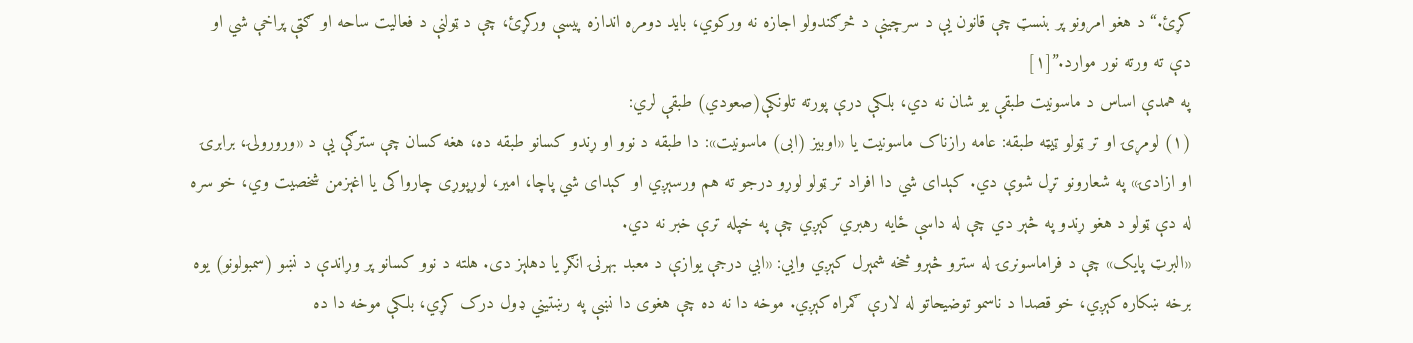کړئ.“ د هغو امرونو پر بنسټ چې قانون یې د سرچینې د څرګندولو اجازه نه ورکوي، باید دومره اندازه پیسې ورکړئ، چې د ټولنې د فعالیت ساحه او ګټې پراخې شي او دې ته ورته نور موارد.”[۱]
په همدې اساس د ماسونيت طبقې یو شان نه دي، بلکې درې پورته تلونکې(صعودي) طبقې لري:
(۱) لومړۍ او تر ټولو ټیټه طبقه: عامه رازناک ماسونيت یا «اوبیز (ابی) ماسونيت»: دا طبقه د نوو او ړندو کسانو طبقه ده، هغه کسان چې سترګې یې د «ورورولۍ، برابرۍ او ازادۍ» په شعارونو تړل شوې دي. کېدای شي دا افراد تر ټولو لوړو درجو ته هم ورسېږي او کېدای شي پاچا، امیر، لوړپوړی چارواکی یا اغېزمن شخصیت وي، خو سره له دې ټولو د هغو ړندو په څېر دي چې له داسې ځایه رهبري کېږي چې په خپله ترې خبر نه دي.
«البرټ پایک» چې د فراماسونرۍ له سترو څېرو څخه شمېرل کېږي وايي: «ابي درجې یوازې د معبد بهرنۍ انګړ یا دهلېز دی. هلته د نوو کسانو پر وړاندې د نښو (سمبولونو) یوه برخه ښکاره کېږي، خو قصدا د ناسمو توضیحاتو له لارې ګمراه کېږي. موخه دا نه ده چې هغوی دا نښې په رښتیني ډول درک کړي، بلکې موخه دا ده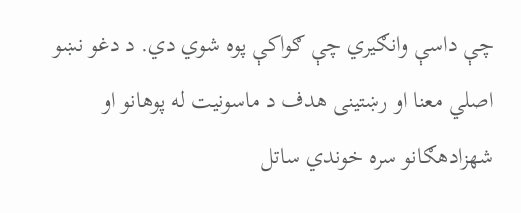چې داسې وانګیري چې ګواکې پوه شوي دي. د دغو نښو اصلي معنا او رښتینی هدف د ماسونيت له پوهانو او شهزادهګانو سره خوندي ساتل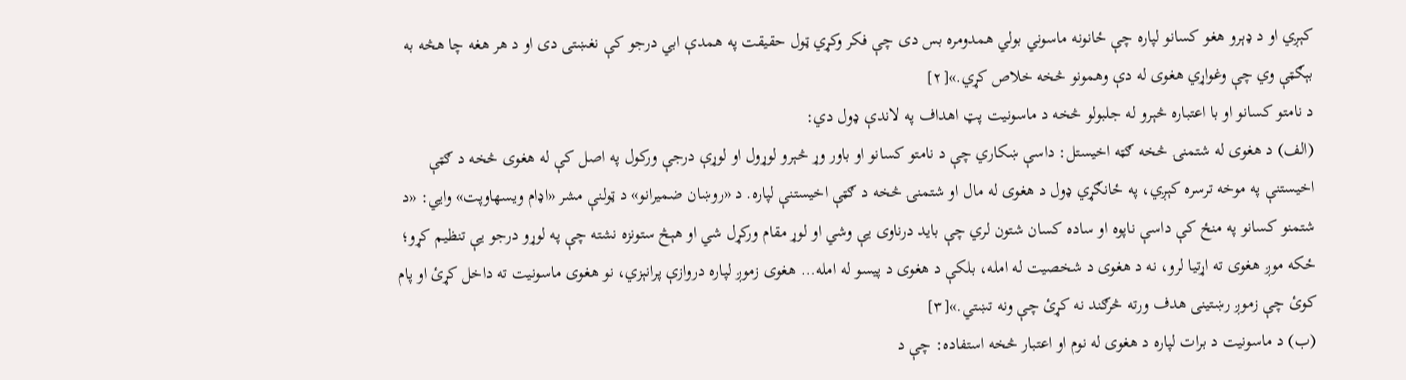کېږي او د ډېرو هغو کسانو لپاره چې ځانونه ماسوني بولي همدومره بس دی چې فکر وکړي ټول حقیقت په همدې ابي درجو کې نغښتی دی او د هر هغه چا هڅه به بېګټې وي چې وغواړي هغوی له دې وهمونو څخه خلاص کړي.»[۲]
د نامتو کسانو او با اعتباره څېرو له جلبولو څخه د ماسونيت پټ اهداف په لاندې ډول دي:
(الف) د هغوی له شتمنۍ څخه ګټه اخیستل: داسې ښکاري چې د نامتو کسانو او باور وړ څېرو لوړول او لوړې درجې ورکول په اصل کې له هغوی څخه د ګټې اخيستنې په موخه ترسره کېږي، په ځانګړي ډول د هغوی له مال او شتمنۍ څخه د ګټې اخیستنې لپاره. د «روښان ضمیرانو» د ټولنې مشر «اډام ویسهاوپت» وايي: «د شتمنو کسانو په منځ کې داسې ناپوه او ساده کسان شتون لري چې باید درناوی یې وشي او لوړ مقام ورکړل شي او هېڅ ستونزه نشته چې په لوړو درجو یې تنظیم کړو؛ ځکه موږ هغوی ته اړتیا لرو، نه د هغوی د شخصیت له امله، بلکې د هغوی د پیسو له امله… هغوی زموږ لپاره دروازې پرانېزي، نو هغوی ماسونيت ته داخل کړئ او پام کوئ چې زموږ رښتینی هدف ورته څرګند نه کړئ چې ونه تښتي.»[۳]
(ب) د ماسونيت د برات لپاره د هغوی له نوم او اعتبار څخه استفاده: چې د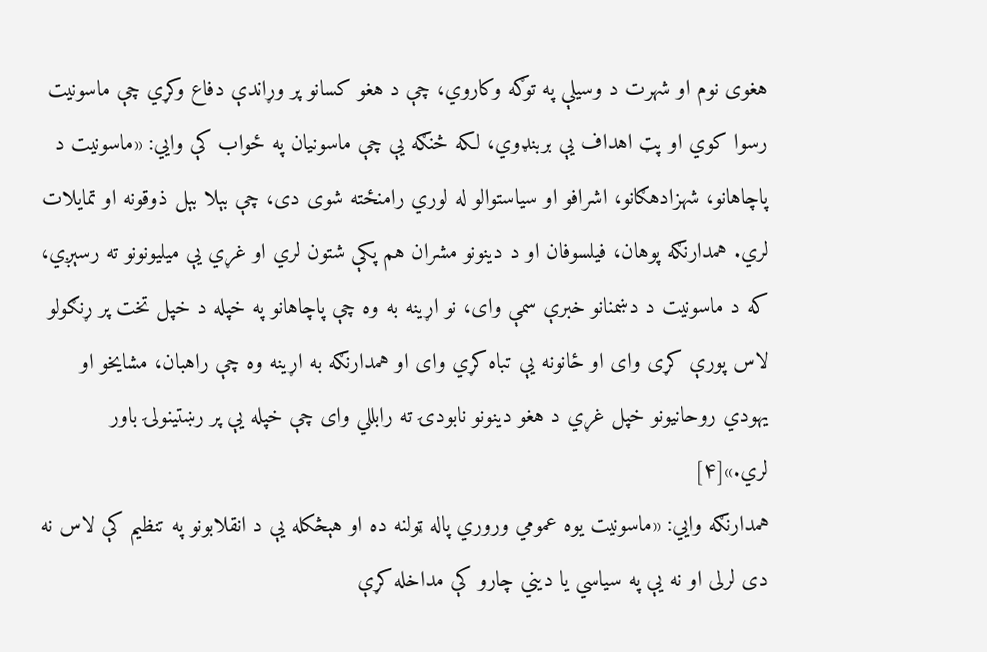هغوی نوم او شهرت د وسیلې په توګه وکاروي، چې د هغو کسانو پر وړاندې دفاع وکړي چې ماسونيت رسوا کوي او پټ اهداف یې بربنډوي، لکه څنګه یې چې ماسونيان په ځواب کې وايي: «ماسونيت د پاچاهانو، شهزادهګانو، اشرافو او سیاستوالو له لوري رامنځته شوی دی، چې بېلا بېل ذوقونه او تمایلات لري. همدارنګه پوهان، فیلسوفان او د دینونو مشران هم پکې شتون لري او غړي یې میلیونونو ته رسېږي، که د ماسونيت د دښمنانو خبرې سمې وای، نو اړینه به وه چې پاچاهانو په خپله د خپل تخت پر ړنګولو لاس پورې کړی وای او ځانونه یې تباه کړي وای او همدارنګه به اړینه وه چې راهبان، مشایخو او یهودي روحانیونو خپل غړي د هغو دینونو نابودۍ ته رابللي وای چې خپله یې پر رښتینولۍ باور لري.»[۴]
همدارنګه وايي: «ماسونيت یوه عمومي وروري پاله ټولنه ده او هېڅکله یې د انقلابونو په تنظیم کې لاس نه دی لرلی او نه یې په سیاسي یا دیني چارو کې مداخله کړې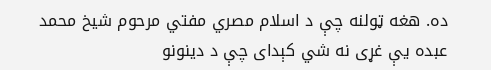ده. هغه ټولنه چې د اسلام مصري مفتي مرحوم شیخ محمد عبده یې غړی نه شي کېدای چې د دینونو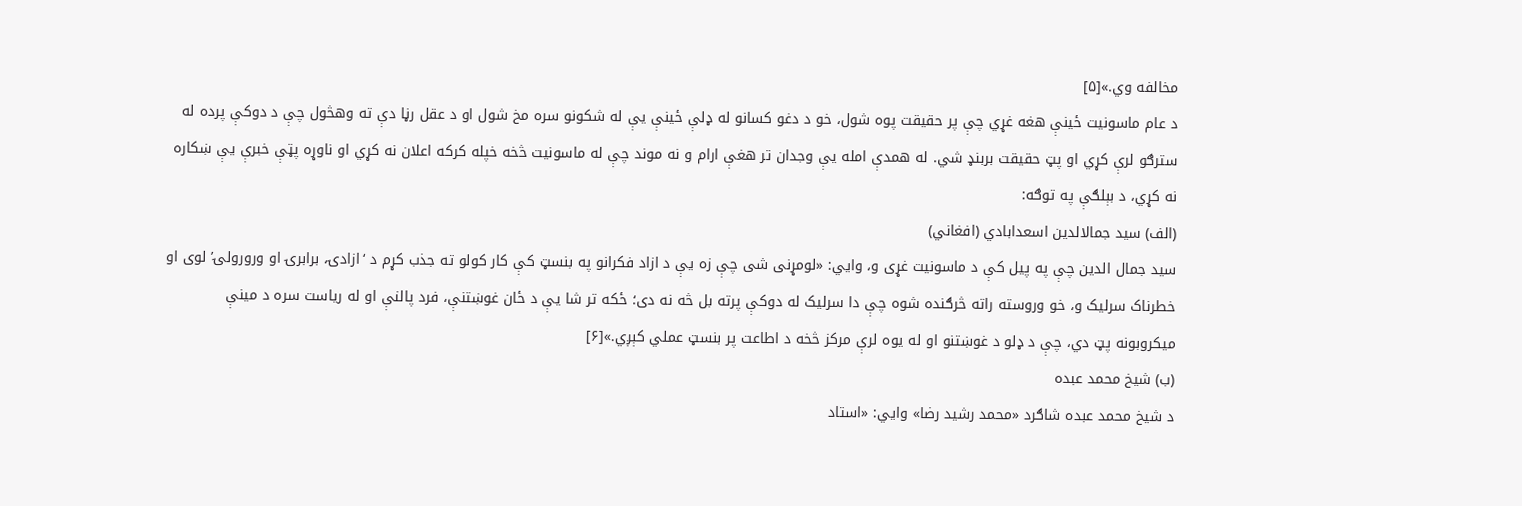مخالفه وي.»[۵]
د عام ماسونيت ځينې هغه غړي چې پر حقيقت پوه شول، خو د دغو کسانو له ډلې ځينې یې له شکونو سره مخ شول او د عقل رڼا دې ته وهڅول چې د دوکې پرده له سترګو لرې کړي او پټ حقیقت بربنډ شي. له همدې امله یې وجدان تر هغې ارام و نه موند چې له ماسونيت څخه خپله کرکه اعلان نه کړي او ناوړه پټې خبرې یې ښکاره نه کړي، د بېلګې په توګه:
(الف) سید جمالالدین اسعدابادي (افغاني)
سید جمال الدین چې په پیل کې د ماسونيت غړی و، وايي: «لومړنی شی چې زه یې د ازاد فکرانو په بنسټ کې کار کولو ته جذب کړم د ‘ازادۍ، برابرۍ او ورورولۍ’ لوی او خطرناک سرلیک و، خو وروسته راته څرګنده شوه چې دا سرلیک له دوکې پرته بل څه نه دی؛ ځکه تر شا یې د ځان غوښتنې، فرد پالنې او له ریاست سره د مینې میکروبونه پټ دي، چې د ډلو د غوښتنو او له یوه لرې مرکز څخه د اطاعت پر بنسټ عملي کېږي.»[۶]
(ب) شیخ محمد عبده
د شیخ محمد عبده شاګرد «محمد رشید رضا» وايي: «استاد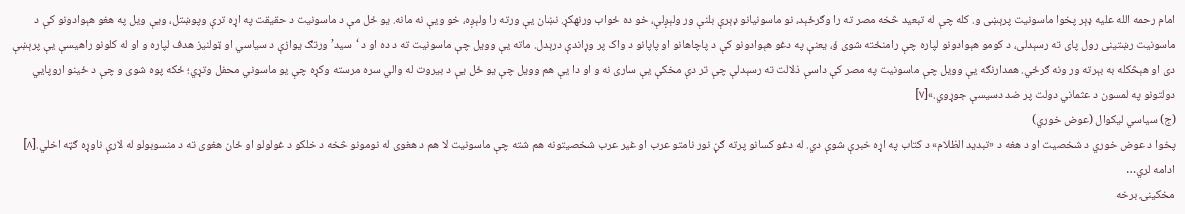امام رحمه الله علیه ډېر پخوا ماسونيت پرېښی و. کله چې له تبعید څخه مصر ته را وګرځېد، نو ماسونيانو ډېرې بلنې ور ولېږلې، خو ده ځواب ورنهکړ. نښان یې ورته را ولېږه، خو ویې نه مانه. یو ځل مې د ماسونيت د حقیقت په اړه ترې وپوښتل، ویې ویل په هغو هېوادونو کې د ماسونيت رښتینی رول پای ته رسېدلی، د کومو هېوادونو لپاره چې رامنځته شوی ؤ، یعنې په دغو هېوادونو کې د پاچاهانو او پاپانو د واک پر وړاندې درېدل. ماته یې وویل چې ماسونيت ته د ده او د ‘سید’ ورتګ یوازې د سیاسي او ټولنیز هدف لپاره و او له کلونو راهیسې یې پرېښې دی او هېڅکله به بېرته ور ونه ګرځي. همدارنګه یې وویل چې ماسونيت په مصر کې داسې ذلالت ته رسېدلې چې تر دې مخکې یې ساری نه و او دا یې هم وویل چې یو ځل یې د بیروت له والي سره مرسته وکړه چې یو ماسوني محفل وتړي؛ ځکه پوه شوی و چې د ځينو اروپایي دولتونو په لمسون د عثماني دولت پر ضد دسیسې جوړوي.»[۷]
(ج) سیاسي لیکوال (عوض خوري)
پخوا د عوض خوري د شخصیت او د هغه د «تبدید الظلام» د کتاب په اړه خبرې شوې دي. له دغو کسانو پرته ګڼ نور نامتو عرب او غیر عرب شخصیتونه هم شته چې ماسونيت لا هم د هغوی له نومونو څخه د خلکو د غولولو او ځان هغوی ته د منسوبولو له لارې ناوړه ګټه اخلي.[۸]
ادامه لري…
مخکینۍ برخه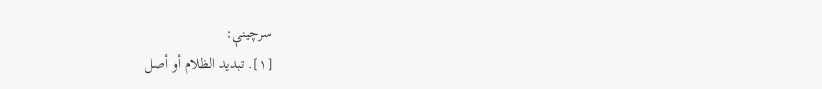سرچینې:
[۱]. تبدید الظلام أو أصل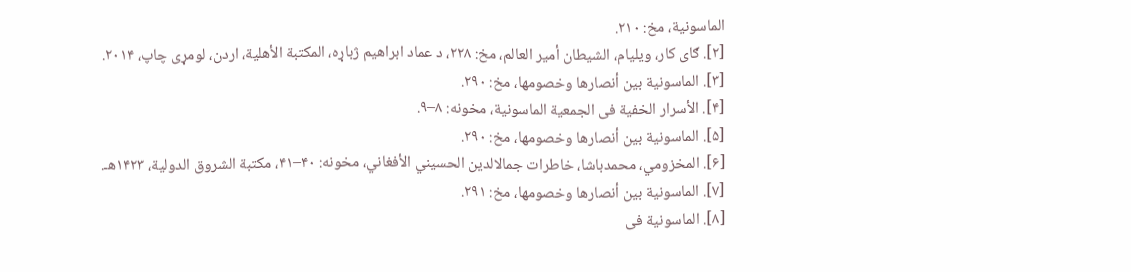الماسونیة، مخ: ۲۱۰.
[۲]. ګای کار، ویلیام، الشیطان أمیر العالم، مخ: ۲۲۸، د عماد ابراهیم ژباړه، المکتبة الأهلیة، اردن، لومړی چاپ، ۲۰۱۴.
[۳]. الماسونیة بین أنصارها وخصومها، مخ: ۲۹۰.
[۴]. الأسرار الخفیة فی الجمعیة الماسونیة، مخونه: ۸–۹.
[۵]. الماسونیة بین أنصارها وخصومها، مخ: ۲۹۰.
[۶]. المخزومي، محمدباشا، خاطرات جمالالدین الحسیني الأفغاني، مخونه: ۴۰–۴۱، مکتبة الشروق الدولیة، ۱۴۲۳هـ.
[۷]. الماسونیة بین أنصارها وخصومها، مخ: ۲۹۱.
[۸]. الماسونیة فی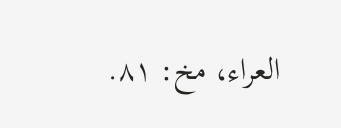العراء، مخ: ۸۱.